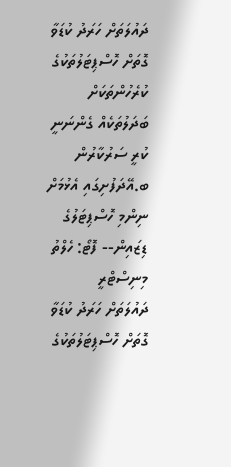ދައުލަތަށް ހަރަދު ކުޑަވާ ގޮތަށް ހޮސްޕިޓަލުތަކުގެ ކުރެހުންތަކަށް ބަދަލުތަކެއް ގެންނަނީ
ކުރީ ސަރުކާރުން ބ.އޭދަފުށިގައި އެޅުމަށް ނިންމި ހޮސްޕިޓަލުގެ ޑިޒައިން-- ފޮޓޯ: ހެލްތު މިނިސްޓްރީ
ދައުލަތަށް ހަރަދު ކުޑަވާ ގޮތަށް ހޮސްޕިޓަލުތަކުގެ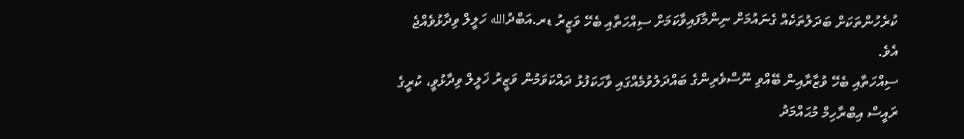ކުރެހުންތަކަށް ބަދަލުތަކެއް ގެނައުމަށް ނިންމާފައިވާކަމަށް ސިއްހަތާއި ބެހޭ ވަޒީރު ޑރ.އަބްދުالله ހަލީލް ވިދާޅުވެއްޖެ އެވެ.
ސިއްހަތާއި ބެހޭ ވުޒާރާއިން ބޭއްވި ނޫސްވެރިންގެ ބައްދަލުވުމެއްގައި ވާހަކަފުޅު ދައްކަވަމުން ވަޒީރު ޚަލީލް ވިދާޅުވީ، ކުރީގެ ރައީސް އިބްރާހިމް މުޙައްމަދު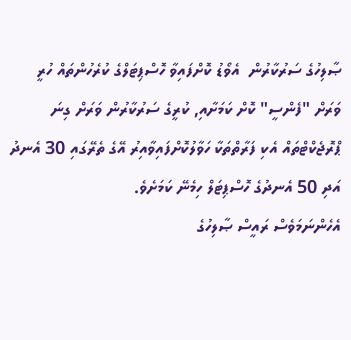ޞާލިހުގެ ސަރުކާރުން  އެވޯޑު ކޮށްފައިވާ ހޮސްޕިޓަލްގެ ކުރެހުންތައް ހުރީ ވަރަށް "ފެންސީ" ކޮށް ކަމަށާއި, ކުރީގެ ސަރުކާރުން ވަރަށް ގިނަ ޕްރޮޖެކްޓްތައް އެކި ފަރާތްތަކާ ހަވާލުކޮށްފައިވާއިރު އޭގެ ތެރޭގައި 30 އެނދު އަދި 50 އެނދުގެ ހޮސްޕިޓަލް ހިމެނޭ ކަމަށެވެ.
އެހެންނަމަވެސް ރައީސް ޞާލިހުގެ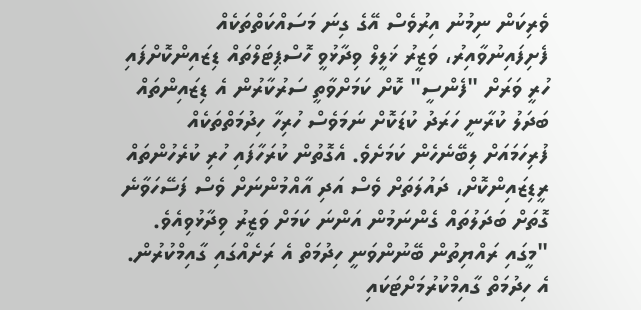ވެރިކަން ނިމުނު އިރުވެސް އޭގެ ގިނަ މަސައްކަތްތަކެއް ފެށިފައިނުވާއިރު، ވަޒީރު ޚަލީލް ވިދާޅުވީ ހޮސްޕިޓަލްތައް ޑިޒައިންކޮށްފައި ހުރީ ވަރަށް "ފެންސީ" ކޮށް ކަމަށްވާތީ ސަރުކާރުން އެ ޑިޒައިންތައް ބަދަލު ކުރާނީ ހަރަދު ކުޑަކޮށް ނަމަވެސް ހުރިހާ ހިދުމަތްތަކެއް ފުރިހަމައަށް ލިބޭނެހެން ކަމަށެވެ. އެގޮތުން ކުރަހާފައި ހުރި ކުރެހުންތައް ރީޑިޒައިންކޮށް، ދައުލަތަށް ވެސް އަދި އާއްމުންނަށް ވެސް ފަސޭހަވާނެ ގޮތަށް ބަދަލުތައް ގެންނަމުން އަންނަ ކަމަށް ވަޒީރު ވިދާޅުވިއެވެ.
"މީގައި ރައްޔިތުން ބޭނުންވަނީ ހިދުމަތް އެ ރަށެއްގައި ގާއިމްކުރުން. އެ ހިދުމަތް ގާއިމްކުރުމަށްޓަކައި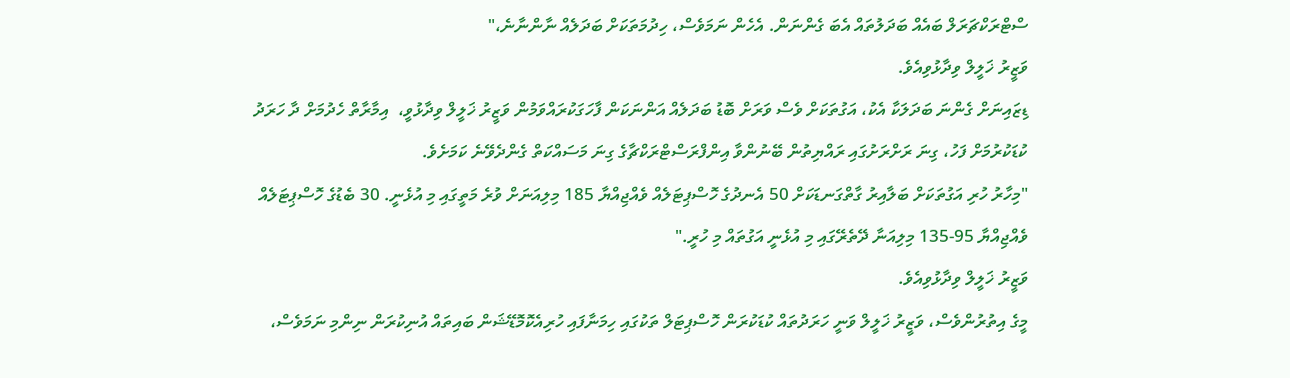ސްޓްރަކްޗަރަލް ބައެއް ބަދަލުތައް އެބަ ގެންނަން. އެހެން ނަމަވެސް، ހިދުމަތަކަށް ބަދަލެއް ނާންނާނެ،"
ވަޒީރު ޚަލީލް ވިދާޅުވިއެވެ.
ޑިޒައިނަށް ގެންނަ ބަދަލަކާ އެކު، އަގުތަކަށް ވެސް ވަރަށް ބޮޑު ބަދަލެއް އަންނަކަން ފާހަގަކުރައްވަމުން ވަޒީރު ޚަލީލް ވިދާޅުވީ،  އިމާރާތް ހެދުމަށް ދާ ހަރަދު ކުޑަކުރުމަށް ފަހު، ގިނަ ރަށްރަށުގައި ރައްޔިތުން ބޭނުންވާ އިންފްރަސްޓްރަކްޗާގެ ގިނަ މަސައްކަތް ގެންދެވޭނެ ކަމަށެވެ.
"މިހާރު ހުރި އަގުތަކަށް ބަލާއިރު ގާތްގަނޑަކަށް 50 އެނދުގެ ހޮސްޕިޓަލެއް ވެއްޖިއްޔާ 185 މިލިއަނަށް ވުރެ މަތީގައި މި އުޅެނީ. 30 ބެޑުގެ ހޮސްޕިޓަލެއް ވެއްޖިއްޔާ 95-135 މިލިއަނާ ދޭތެރޭގައި މި އުޅެނީ އަގުތައް މި ހުރީ."
ވަޒީރު ޚަލީލް ވިދާޅުވިއެވެ.
މީގެ އިތުރުންވެސް، ވަޒީރު ޚަލީލް ވަނީ ހަރަދުތައް ކުޑަކުރަން ހޮސްޕިޓަލް ތަކުގައި ހިމަނާފައި ހުރިއެކޮމޮޑޭޝަން ބައިތައް އުނިކުރަން ނިންމި ނަމަވެސް،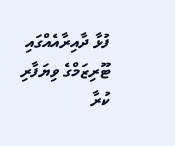ފުޅާ ދާއިރާއެއްގައި ޓޫރިޒަމްގެ ވިޔަފާރި ކުރާ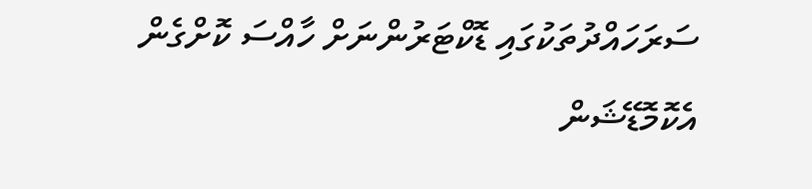ސަރަހައްދުތަކުގައި ޑޮކްޓަރުންނަށް ހާއްސަ ކޮށްގެން އެކޮމޮޑޭޝަން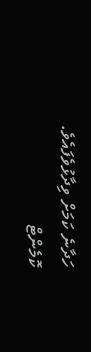ހަދާނެ ކަމަށް ވިދާޅުވެފައެވެ.
ކޮމެންޓް